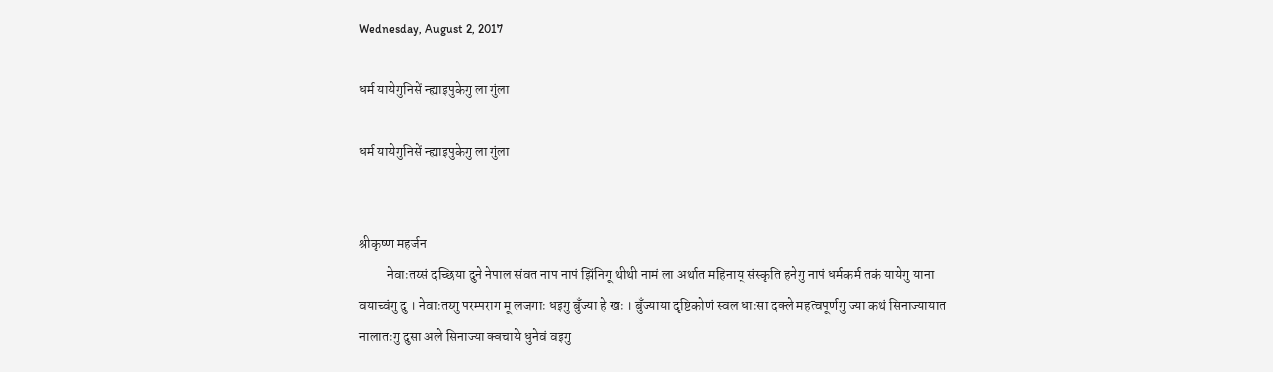Wednesday, August 2, 2017

धर्म यायेगुनिसें न्ह्याइपुकेगु ला गुंला

धर्म यायेगुनिसें न्ह्याइपुकेगु ला गुंला


श्रीकृष्ण महर्जन
          नेवाःतय्सं दच्छिया दुने नेपाल संवत नाप नापं झिंनिगू थीथी नामं ला अर्थात महिनाय् संस्कृति हनेगु नापं धर्मकर्म तकं यायेगु याना वयाच्वंगु दु । नेवाःतय्गु परम्पराग मू लजगाः धइगु बुँज्या हे खः । बुँज्याया दृष्टिकोणं स्वल धाःसा दक्ले महत्वपूर्णगु ज्या कथं सिनाज्यायात नालातःगु दुसा अले सिनाज्या क्वचाये धुनेवं वइगु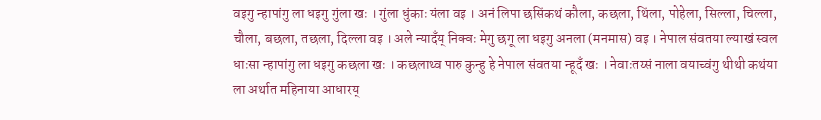वइगु न्हापांगु ला धइगु गुंला खः । गुंला धुंकाः यंला वइ । अनं लिपा छसिंकथं कौला, कछला, थिंला, पोहेला, सिल्ला, चिल्ला, चौला, बछला, तछला, दिल्ला वइ । अले न्यादँय् निक्वः मेगु छगू ला धइगु अनला (मनमास) वइ । नेपाल संवतया ल्याखं स्वल धाःसा न्हापांगु ला धइगु कछला खः । कछलाथ्व पारु कुन्हु हे नेपाल संवतया न्हूदँ खः । नेवाःतय्सं नाला वयाच्वंगु थीथी कथंया ला अर्थात महिनाया आधारय्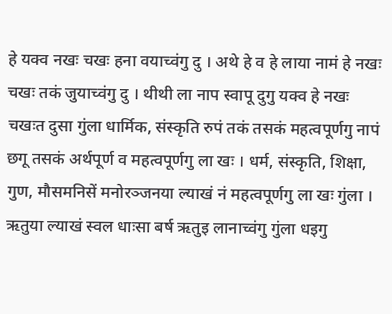हे यक्व नखः चखः हना वयाच्वंगु दु । अथे हे व हे लाया नामं हे नखः चखः तकं जुयाच्वंगु दु । थीथी ला नाप स्वापू दुगु यक्व हे नखः चखःत दुसा गुंला धार्मिक, संस्कृति रुपं तकं तसकं महत्वपूर्णगु नापं  छगू तसकं अर्थपूर्ण व महत्वपूर्णगु ला खः । धर्म, संस्कृति, शिक्षा, गुण, मौसमनिसें मनोरञ्जनया ल्याखं नं महत्वपूर्णगु ला खः गुंला ।  ऋतुया ल्याखं स्वल धाःसा बर्ष ऋतुइ लानाच्वंगु गुंला धइगु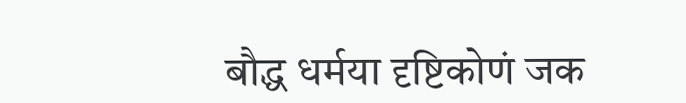बौद्ध धर्मया दृष्टिकोणं जक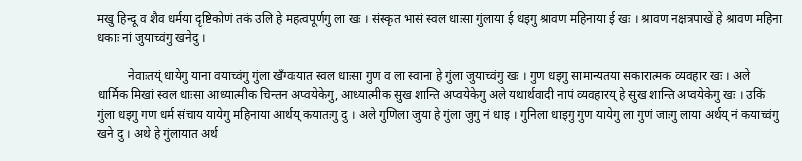मखु हिन्दू व शैव धर्मया दृष्टिकोणं तकं उलि हे महत्वपूर्णगु ला खः । संस्कृत भासं स्वल धाःसा गुंलाया ई धइगु श्रावण महिनाया ई खः । श्रावण नक्षत्रपाखें हे श्रावण महिना धकाः नां जुयाच्वंगु खनेदु ।

          नेवाःतय्ं धायेगु याना वयाच्वंगु गुंला खँग्वःयात स्वल धाःसा गुण व ला स्वाना हे गुंला जुयाच्वंगु खः । गुण धइगु सामान्यतया सकारात्मक व्यवहार खः । अले धार्मिक मिखां स्वल धाःसा आध्यात्मीक चिन्तन अप्वयेकेगु, आध्यात्मीक सुख शान्ति अप्वयेकेगु अले यथार्थवादी नापं व्यवहारय् हे सुख शान्ति अप्वयेकेगु खः । उकिं गुंला धइगु गण धर्म संचाय यायेगु महिनाया आर्थय् कयातःगु दु । अले गुणिला जुया हे गुंला जुगु नं धाइ । गुनिला धाइगु गुण यायेगु ला गुणं जाःगु लाया अर्थय् नं कयाच्वंगु खने दु । अथे हे गुंलायात अर्थ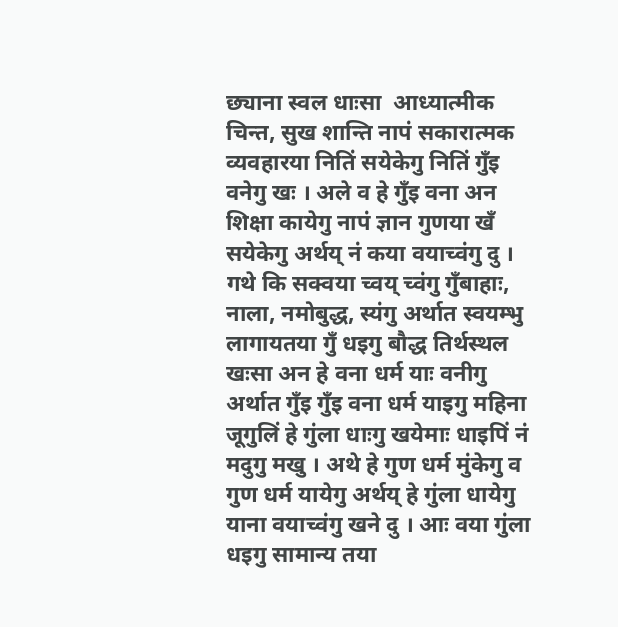छ्याना स्वल धाःसा  आध्यात्मीक चिन्त, सुख शान्ति नापं सकारात्मक व्यवहारया नितिं सयेकेगु नितिं गुँइ वनेगु खः । अले व हे गुँइ वना अन शिक्षा कायेगु नापं ज्ञान गुणया खँ सयेकेगु अर्थय् नं कया वयाच्वंगु दु । गथे कि सक्वया च्वय् च्वंगु गुँबाहाः,  नाला, नमोबुद्ध, स्यंगु अर्थात स्वयम्भु लागायतया गुँ धइगु बौद्ध तिर्थस्थल खःसा अन हे वना धर्म याः वनीगु अर्थात गुँइ गुँइ वना धर्म याइगु महिना जूगुलिं हे गुंला धाःगु खयेमाः धाइपिं नं मदुगु मखु । अथे हे गुण धर्म मुंकेगु व गुण धर्म यायेगु अर्थय् हे गुंला धायेगु याना वयाच्वंगु खने दु । आः वया गुंला धइगु सामान्य तया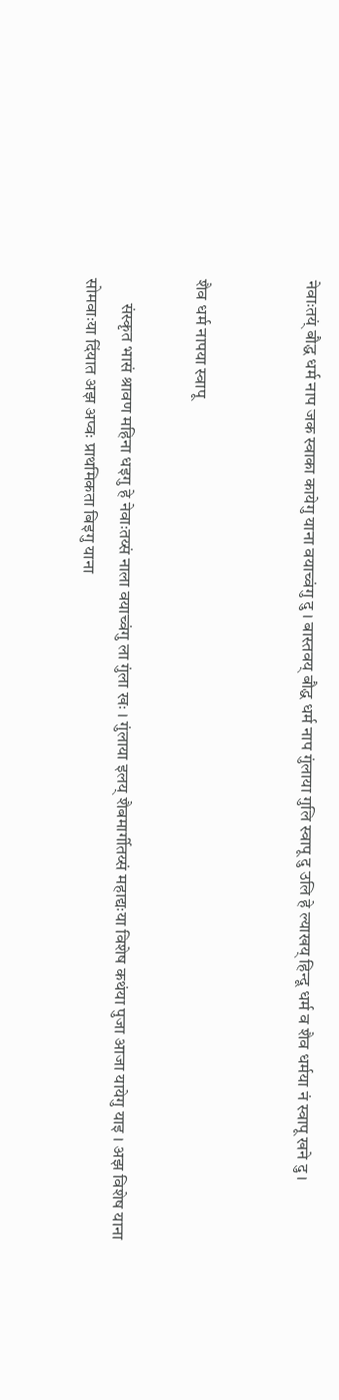नेवाःतय्ं बौद्ध धर्म नाप जक स्वाका कायेगु याना वयाच्वंगु दु । बास्तवय् बौद्ध धर्म नाप गुंलाया गुलि स्वापू दु उलि हे ल्याखय् हिन्दू धर्म व शैव धर्मया नं स्वापू खने दु ।


शैव धर्म नापया स्वापू

       संस्कृत भासं श्रावण महिना धइगु हे नेवाःतय्सं नाला वयाच्वंगु ला गुंला खः । गुंलाया इलय् शैबमार्गीतय्सं महाद्यःया विशेष कथंया पुजा आजा यायेगु याइ । अझ विशेष याना सोमवाःया दिंयात अझ अप्वः प्राथमिकता बिइगु याना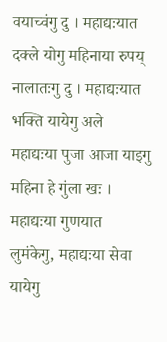वयाच्वंगु दु । महाद्यःयात दक्ले योगु महिनाया रुपय् नालातःगु दु । महाद्यःयात भक्ति यायेगु अले महाद्यःया पुजा आजा याइगु महिना हे गुंला खः । महाद्यःया गुणयात लुमंकेगु, महाद्यःया सेवा यायेगु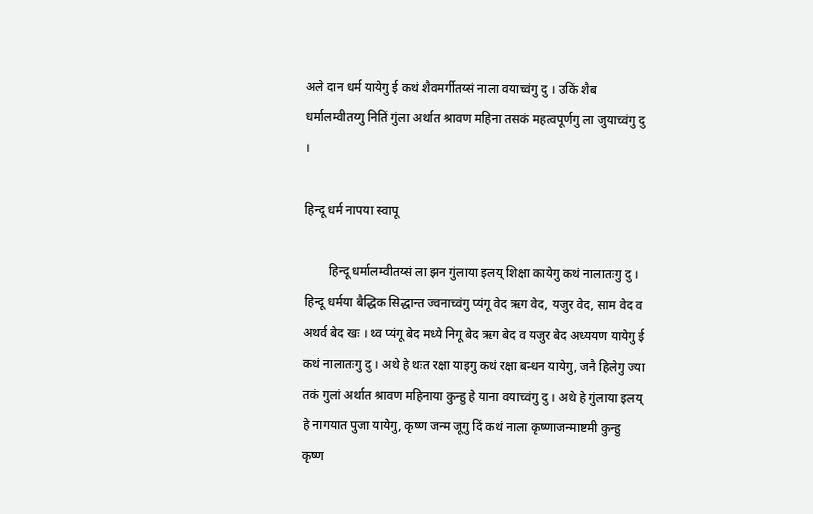अले दान धर्म यायेगु ई कथं शैवमर्गीतय्सं नाला वयाच्वंगु दु । उकिं शैब धर्मालम्वीतय्गु नितिं गुंला अर्थात श्रावण महिना तसकं महत्वपूर्णगु ला जुयाच्वंगु दु ।

हिन्दू धर्म नापया स्वापू

        हिन्दू धर्मालम्वीतय्सं ला झन गुंलाया इलय् शिक्षा कायेगु कथं नालातःगु दु । हिन्दू धर्मया बैद्धिक सिद्धान्त ज्वनाच्वंगु प्यंगू वेद ऋग वेद, यजुर वेद, साम वेद व अथर्व बेद खः । थ्व प्यंगू बेद मध्ये निगू बेद ऋग बेद व यजुर बेद अध्ययण यायेगु ई कथं नालातःगु दु । अथे हे थःत रक्षा याइगु कथं रक्षा बन्धन यायेगु, जनै हिलेगु ज्या तकं गुलां अर्थात श्रावण महिनाया कुन्हु हे याना वयाच्वंगु दु । अथे हे गुंलाया इलय् हे नागयात पुजा यायेगु, कृष्ण जन्म जूगु दिं कथं नाला कृष्णाजन्माष्टमी कुन्हु कृष्ण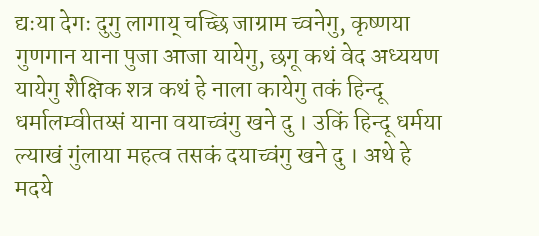द्यःया देगः दुगु लागाय् चच्छि जाग्राम च्वनेगु, कृष्णया गुणगान याना पुजा आजा यायेगु, छगू कथं वेद अध्ययण यायेगु शैक्षिक शत्र कथं हे नाला कायेगु तकं हिन्दू धर्मालम्वीतय्सं याना वयाच्वंगु खने दु । उकिं हिन्दू धर्मया ल्याखं गुंलाया महत्व तसकं दयाच्वंगु खने दु । अथे हे मदये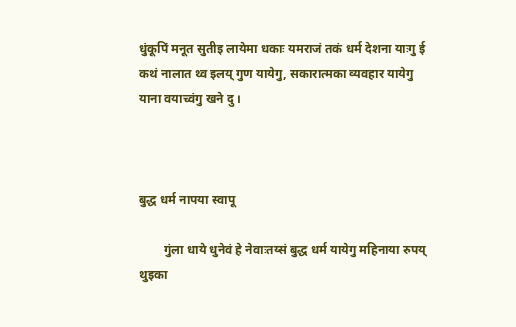धुंकूपिं मनूत सुतीइ लायेमा धकाः यमराजं तकं धर्म देशना याःगु ई कथं नालात थ्व इलय् गुण यायेगु, सकारात्मका व्यवहार यायेगु याना वयाच्वंगु खने दु ।



बुद्ध धर्म नापया स्वापू

        गुंला धाये धुनेवं हे नेवाःतय्सं बुद्ध धर्म यायेगु महिनाया रुपय् थुइका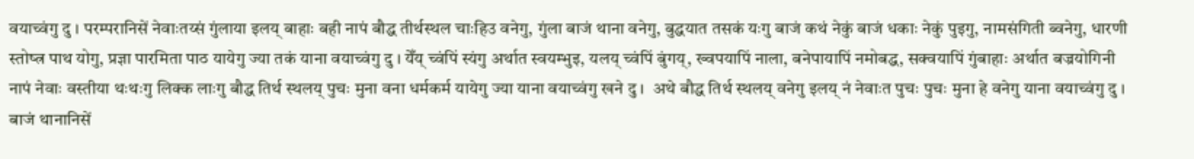वयाच्वंगु दु । परम्परानिसें नेवाःतय्सं गुंलाया इलय् बाहाः बही नापं बौद्ध तीर्थस्थल चाःहिउ वनेगु, गुंला बाजं थाना वनेगु, बुद्धयात तसकं यःगु बाजं कथं नेकुं बाजं धकाः नेकुं पुइगु, नामसंगिती ब्वनेगु, धारणी स्तोष्त्र पाथ योगु, प्रज्ञा पारमिता पाठ यायेगु ज्या तकं याना वयाच्वंगु दु । येँय् च्वंपिं स्यंगु अर्थात स्वयम्भुइ, यलय् च्वंपिं बुंगय्, ख्वपयापिं नाला, बनेपायापिं नमोबद्ध, सक्वयापिं गुंबाहाः अर्थात बज्रयोगिनी नापं नेवाः वस्तीया थःथःगु लिक्क लाःगु बौद्ध तिर्थ स्थलय् पुचः मुना वना धर्मकर्म यायेगु ज्या याना वयाच्वंगु खने दु ।  अथे बौद्ध तिर्थ स्थलय् वनेगु इलय् नं नेवाःत पुचः पुचः मुना हे वनेगु याना वयाच्वंगु दु । बाजं थानानिसें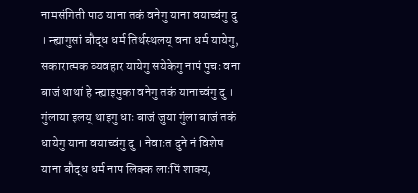नामसंगिती पाठ याना तकं वनेगु याना वयाच्वंगु दु । न्ह्यागुसां बौद्ध धर्म तिर्थस्थलय् वना धर्म यायेगु, सकारात्मक व्यवहार यायेगु सयेकेगु नापं पुचः वना बाजं थाथां हे न्ह्याइपुका वनेगु तकं यानाच्वंगु दु । गुंलाया इलय् थाइगु धाः बाजं जुया गुंला बाजं तकं धायेगु याना वयाच्वंगु दु । नेवाःत दुने नं विशेष याना बौद्ध धर्म नाप लिक्क लाःपिं शाक्य,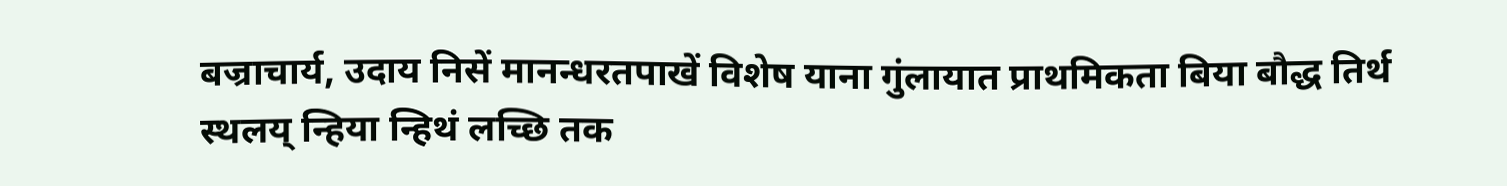बज्राचार्य, उदाय निसें मानन्धरतपाखें विशेष याना गुंलायात प्राथमिकता बिया बौद्ध तिर्थ स्थलय् न्हिया न्हिथं लच्छि तक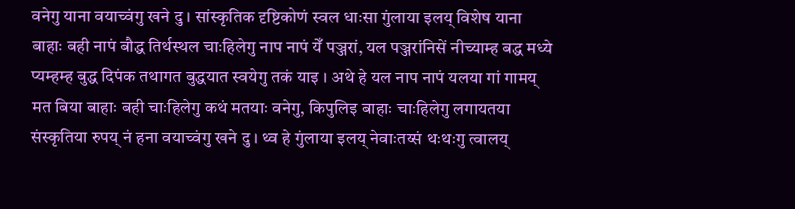वनेगु याना वयाच्वंगु खने दु । सांस्कृतिक दृष्टिकोणं स्वल धाःसा गुंलाया इलय् विशेष याना बाहाः बही नापं बौद्ध तिर्थस्थल चाःहिलेगु नाप नापं येँ पञ्जरां, यल पञ्जरांनिसें नीच्याम्ह बद्ध मध्ये प्यम्हम्ह बुद्ध दिपंक तथागत बुद्धयात स्वयेगु तकं याइ । अथे हे यल नाप नापं यलया गां गामय् मत बिया बाहाः बही चाःहिलेगु कथं मतयाः वनेगु, किपुलिइ बाहाः चाःहिलेगु लगायतया संस्कृतिया रुपय् नं हना वयाच्वंगु खने दु । थ्व हे गुंलाया इलय् नेवाःतय्सं थःथःगु त्वालय्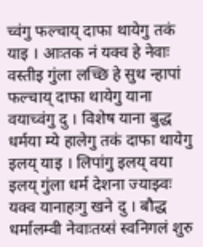च्वंगु फल्चाय् दाफा थायेगु तकं याइ । आःतक नं यक्व हे नेवाः वस्तीइ गुंला लच्छि हे सुथ न्हापां फल्चाय् दाफा थायेगु याना वयाच्वंगु दु । विशेष याना बुद्ध धर्मया म्ये हालेगु तकं दाफा थायेगु इलय् याइ । लिपांगु इलय् वया इलय् गुंला धर्म देशना ज्याझ्वः यक्व यानाहःगु खने दु । बौद्ध धर्मालम्वी नेवाःतय्सं स्वनिगलं शुरु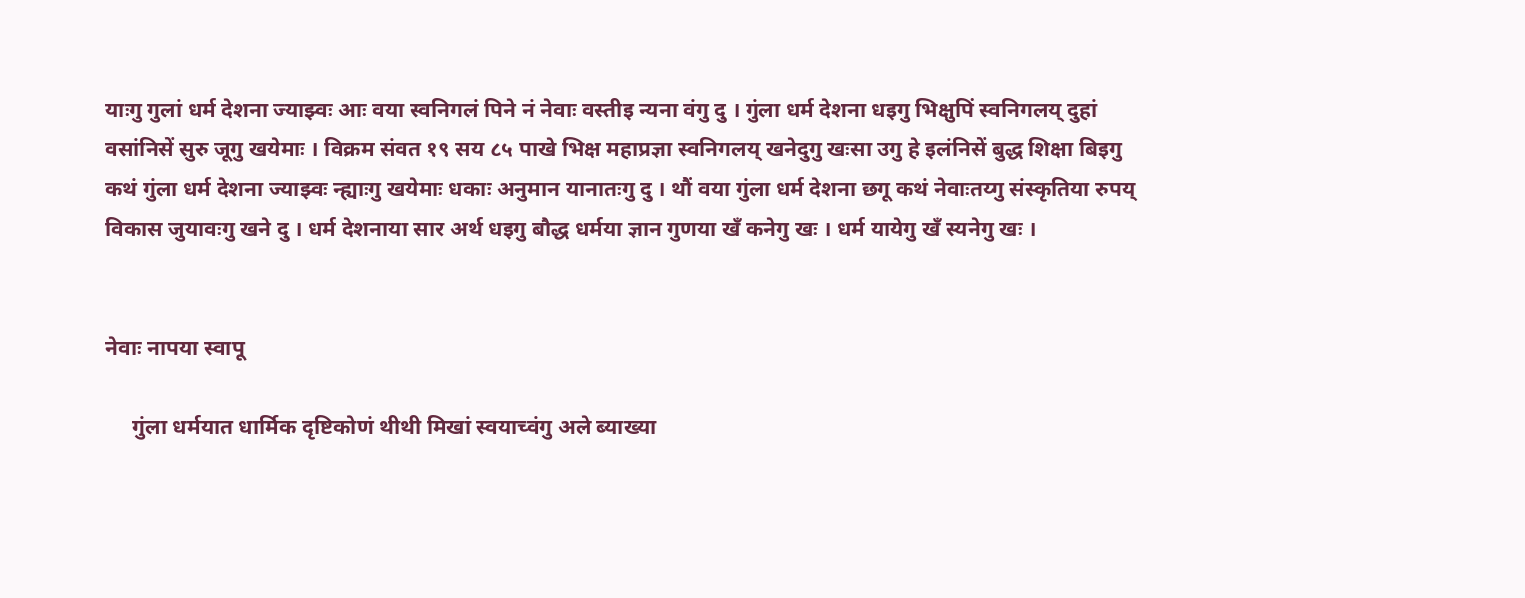याःगु गुलां धर्म देशना ज्याझ्वः आः वया स्वनिगलं पिने नं नेवाः वस्तीइ न्यना वंगु दु । गुंला धर्म देशना धइगु भिक्षुपिं स्वनिगलय् दुहां वसांनिसें सुरु जूगु खयेमाः । विक्रम संवत १९ सय ८५ पाखे भिक्ष महाप्रज्ञा स्वनिगलय् खनेदुगु खःसा उगु हे इलंनिसें बुद्ध शिक्षा बिइगु कथं गुंला धर्म देशना ज्याझ्वः न्ह्याःगु खयेमाः धकाः अनुमान यानातःगु दु । थौं वया गुंला धर्म देशना छगू कथं नेवाःतय्गु संस्कृतिया रुपय् विकास जुयावःगु खने दु । धर्म देशनाया सार अर्थ धइगु बौद्ध धर्मया ज्ञान गुणया खँ कनेगु खः । धर्म यायेगु खँ स्यनेगु खः ।


नेवाः नापया स्वापू

     गुंला धर्मयात धार्मिक दृष्टिकोणं थीथी मिखां स्वयाच्वंगु अले ब्याख्या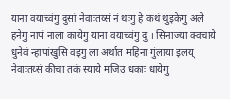याना वयाच्वंगु दुसां नेवाःतय्सं नं थःगु हे कथं थुइकेगु अले हनेगु नापं नाला कायेगु याना वयाच्वंगु दु । सिनाज्या क्वचाये धुनेवं न्हापांखुसि वइगु ला अर्थात महिना गुंलाया इलय् नेवाःतय्सं कीचा तकं स्याये मजिउ धकाः धायेगु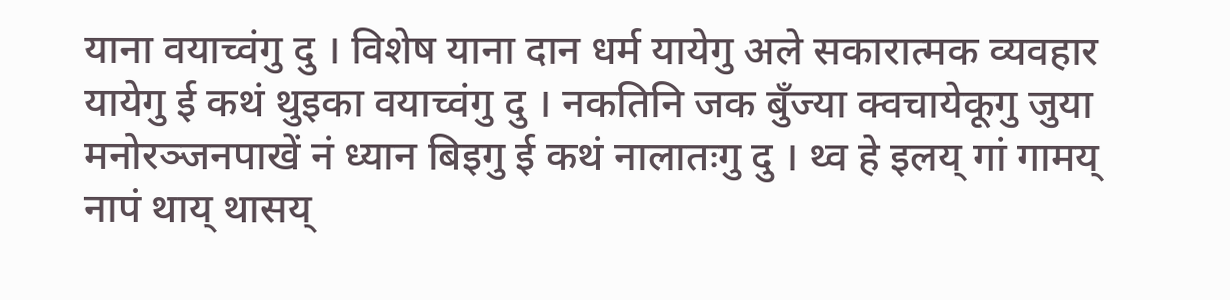याना वयाच्वंगु दु । विशेष याना दान धर्म यायेगु अले सकारात्मक व्यवहार यायेगु ई कथं थुइका वयाच्वंगु दु । नकतिनि जक बुँज्या क्वचायेकूगु जुया मनोरञ्जनपाखें नं ध्यान बिइगु ई कथं नालातःगु दु । थ्व हे इलय् गां गामय् नापं थाय् थासय्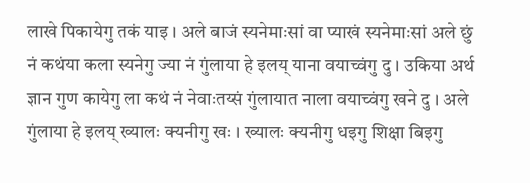लाखे पिकायेगु तकं याइ । अले बाजं स्यनेमाःसां वा प्याखं स्यनेमाःसां अले छुं नं कथंया कला स्यनेगु ज्या नं गुंलाया हे इलय् याना वयाच्वंगु दु । उकिया अर्थ ज्ञान गुण कायेगु ला कथं नं नेवाःतय्सं गुंलायात नाला वयाच्वंगु खने दु । अले गुंलाया हे इलय् ख्यालः क्यनीगु खः । ख्यालः क्यनीगु धइगु शिक्षा बिइगु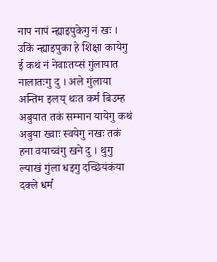नाप नापं न्ह्याइपुकेगु नं खः । उकिं न्ह्याइपुका हे शिक्षा कायेगु ई कथं नं नेवाःतय्सं गुंलायात नालातःगु दु । अले गुंलाया अन्तिम इलय् थःत कर्म बिउम्ह अबुयात तकं सम्मान यायेगु कथं अबुया ख्वाः स्वयेगु नखः तकं हना वयाच्वंगु खने दु । थुगु ल्याखं गुंला धइगु दच्छियंकंया दक्ले धर्म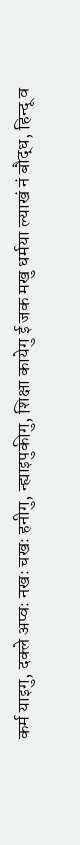कर्म याइगु, दक्ले अप्वः नखः चखः हनीगु, न्ह्याइपुकीगु, शिक्षा कायेगु ई जक मखु धर्मया ल्याखं नं बौद्ध, हिन्दू व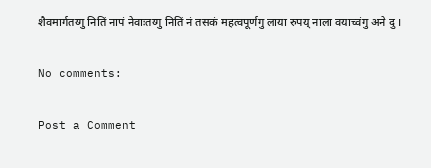शैवमार्गतय्गु नितिं नापं नेवाःतय्गु नितिं नं तसकं महत्वपूर्णगु लाया रुपय् नाला वयाच्वंगु अने दु ।

No comments:

Post a Comment